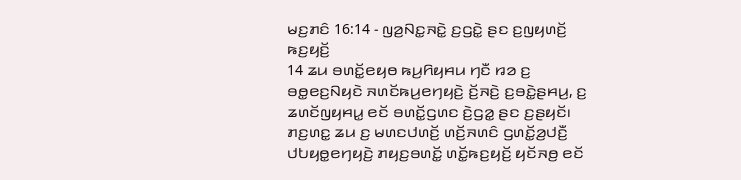ꤗꤢ꤬ꤊꤢꤨ 16:14 - ꤜꤤ꤬ꤡꤢ꤭ꤏꤢꤧ꤭ ꤢ꤬ꤞꤢꤧ꤭ ꤔꤢ ꤢ꤬ꤜꤟꤛꤢꤩ꤬ ꤒꤢ꤬ꤟꤢꤩ꤬
14 ꤘꤣ ꤋꤛꤢꤩ꤭ꤕꤟꤥ ꤒꤣ꤬ꤖꤟꤌꤣ ꤚꤢꤪ ꤙꤤ ꤢ꤬ ꤋꤥ꤭ꤕꤢ꤬ꤡꤟꤢꤧ ꤏꤛꤢꤩꤒꤣ꤬ꤕꤚꤟꤢꤧ꤬ ꤢꤩ꤬ꤏꤢꤧ꤬ ꤢ꤬ꤋꤢꤧ꤭ꤔꤌꤣ꤬, ꤢ꤬ ꤘꤛꤢꤩꤜꤟꤌꤣ꤭ ꤕꤢꤩ ꤋꤛꤢꤩ꤭ꤞꤛꤢ ꤢꤧ꤬ꤞꤤ꤭ ꤔꤢ ꤢ꤬ꤔꤟꤢꤩ꤯ ꤊꤢ꤬ꤛꤢ꤭ ꤘꤣ ꤢ꤬ ꤗꤛꤢꤓꤛꤢꤩ꤬ ꤛꤢꤩ꤬ꤏꤛꤢꤨ ꤞꤛꤢꤩ꤭ꤤ꤬ꤓꤢꤪ꤬ ꤓꤝꤟꤥ꤭ꤕꤚꤟꤢꤧ꤬ ꤊꤟꤢ꤬ꤋꤛꤢꤩ꤭ ꤛꤢꤩ꤭ꤒꤢ꤬ꤟꤢꤩ꤬ ꤟꤢꤩꤏꤥ꤬ ꤕꤢꤩ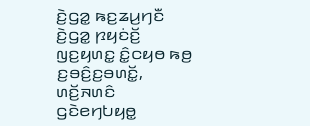ꤢꤧ꤬ꤞꤤ꤭ ꤒꤢ꤬ꤘꤣ꤬ꤚꤢꤪ ꤢꤧ꤬ꤞꤤ꤭ ꤐꤟꤢꤦꤢꤩ꤬ ꤜꤢ꤬ꤟꤛꤢ꤭ ꤢꤨ꤭ꤍꤟꤥ ꤒꤥ꤬ ꤢ꤬ꤋꤢꤨ꤬ꤢ꤬ꤋꤛꤢꤩ꤭, ꤛꤢꤩ꤬ꤏꤛꤢꤨ ꤞꤢꤧꤕꤚꤝꤟꤥ꤭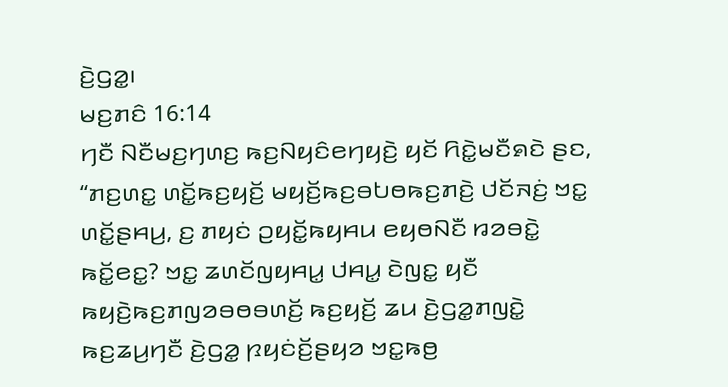ꤢꤧ꤬ꤞꤤ꤭꤯
ꤗꤢ꤬ꤊꤢꤨ 16:14
ꤚꤢꤪ ꤡꤢꤪꤗꤢ꤬ꤚꤛꤢ꤬ ꤒꤢ꤬ꤡꤟꤢꤨꤕꤚꤟꤢꤧ꤬ ꤟꤢꤩ ꤖꤢꤧ꤭ꤗꤢꤪꤎꤢꤧ ꤔꤢ, “ꤊꤢ꤬ꤛꤢ꤭ ꤛꤢꤩ꤭ꤒꤢ꤬ꤟꤢꤩ꤬ ꤗꤟꤢꤩ꤬ꤒꤢ꤬ꤋꤝꤥꤒꤢ꤬ꤊꤢꤧ꤬ ꤓꤢꤩꤏꤢꤦ꤬ ꤠꤢ꤭ ꤛꤢꤩ꤭ꤔꤌꤣ꤬, ꤢ꤬ ꤊꤟꤢꤦ ꤑꤟꤢꤩ꤭ꤒꤟꤌꤣ ꤕꤟꤥꤡꤢꤪ ꤙꤤꤋꤢꤧ꤭ ꤒꤢꤩ꤭ꤕꤢ꤭? ꤠꤢ꤭ ꤘꤛꤢꤩꤜꤟꤌꤣ꤭ ꤓꤌꤣ꤭ ꤢꤧꤜꤢ꤭ ꤟꤢꤪ ꤒꤟꤢꤧ꤬ꤒꤢ꤬ꤊꤜꤤꤋꤥꤋꤛꤢꤩ꤬ ꤒꤢ꤬ꤟꤢꤩ꤬ ꤘꤣ ꤢꤧ꤬ꤞꤤ꤭ꤊꤜꤢꤧ꤭ ꤒꤢ꤬ꤘꤣ꤬ꤚꤢꤪ ꤢꤧ꤬ꤞꤤ꤭ ꤐꤟꤢꤦꤢꤩ꤬ꤔꤟꤤ ꤠꤢ꤭ꤒꤥ꤬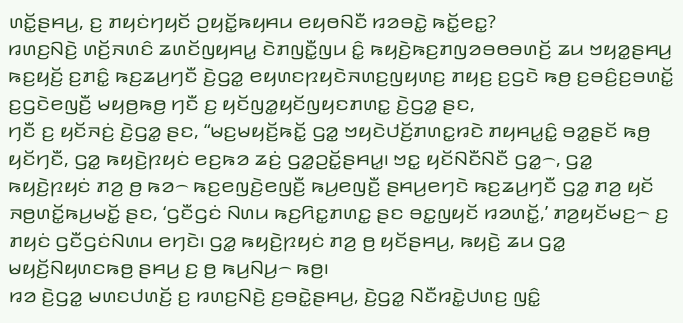ꤛꤢꤩ꤭ꤔꤌꤣ꤬, ꤢ꤬ ꤊꤟꤢꤦꤚꤟꤢꤩ ꤑꤟꤢꤩ꤭ꤒꤟꤌꤣ ꤕꤟꤥꤡꤢꤪ ꤙꤤꤋꤢꤧ꤭ ꤒꤢꤩ꤭ꤕꤢ꤭?
ꤙꤛꤢ꤬ꤡꤢꤧ꤬ ꤛꤢꤩ꤬ꤏꤛꤢꤨ ꤘꤛꤢꤩꤜꤟꤌꤣ꤭ ꤢꤧꤊꤜꤢꤪ꤭ꤜꤣ ꤢꤨ꤭ ꤒꤟꤢꤧ꤬ꤒꤢ꤬ꤊꤜꤤꤋꤥꤋꤛꤢꤩ꤬ ꤘꤣ ꤠꤟꤤ꤭ꤔꤌꤣ꤬ ꤒꤢ꤬ꤟꤢꤩ꤬ ꤢ꤬ꤊꤢꤨ꤭ ꤒꤢ꤬ꤘꤣ꤬ꤚꤢꤪ ꤢꤧ꤬ꤞꤤ꤭ ꤕꤟꤛꤢꤐꤟꤢꤧꤏꤛꤢ꤬ꤜꤟꤛꤢ꤬ ꤊꤟꤢ꤬ ꤢ꤬ꤞꤢꤧ ꤒꤥ꤬ ꤢ꤬ꤋꤢꤨ꤬ꤢ꤬ꤋꤛꤢꤩ꤭ ꤢ꤬ꤞꤢꤧꤕꤜꤢꤪ꤬ ꤗꤟꤥ꤬ꤒꤥ꤬ ꤚꤢꤪ ꤢ꤬ ꤟꤢꤩꤜꤤ꤭ꤟꤢꤩꤜꤟꤢꤊꤛꤢ꤭ ꤢꤧ꤬ꤞꤤ꤭ ꤔꤢ,
ꤚꤢꤪ ꤢ꤬ ꤟꤢꤩꤏꤢꤦ꤬ ꤢꤧ꤬ꤞꤤ꤭ ꤔꤢ, “ꤗꤢ꤬ꤗꤟꤢꤩ꤬ꤒꤢꤩ꤭ ꤞꤤ꤭ ꤠꤟꤢꤧꤓꤢꤩ꤬ꤊꤛꤢ꤭ꤙꤢꤧ ꤊꤟꤌꤣ꤭ꤢꤨ꤭ ꤋꤤ꤭ꤔꤢꤩ ꤒꤥ꤬ ꤟꤢꤩꤚꤢꤪ, ꤞꤤ꤭ ꤒꤟꤢꤧ꤬ꤐꤟꤢꤦ ꤕꤢ꤬ꤒꤤ ꤘꤢꤦ꤬ ꤞꤤ꤭ꤑꤢꤩ꤭ꤔꤌꤣ꤭꤯ ꤠꤢ꤭ ꤟꤢꤩꤡꤢꤪꤡꤢꤪ ꤞꤤ꤭꤮, ꤞꤤ꤭ ꤒꤟꤢꤧ꤬ꤐꤟꤢꤦ ꤊꤤ꤬ ꤥ꤬ ꤒꤤ꤮ ꤒꤢ꤬ꤕꤜꤢꤧ꤬ꤕꤜꤢꤪ꤬ ꤒꤣ꤬ꤕꤜꤢꤪ꤬ ꤔꤌꤣ꤬ꤕꤚꤢꤧ ꤒꤢ꤬ꤘꤣ꤬ꤚꤢꤪ ꤞꤤ꤭ ꤊꤤ꤬ ꤟꤢꤩ ꤏꤥ꤬ꤛꤢꤩ꤭ꤒꤣ꤬ꤗꤢꤩ꤭ ꤔꤢ, ‘ꤞꤢꤪꤞꤢꤦ ꤡꤛꤣ ꤒꤢ꤬ꤖꤢ꤭ꤊꤛꤢ꤭ ꤔꤢ ꤋꤢ꤭ꤜꤟꤢꤩ ꤙꤤꤛꤢꤩ꤭,’ ꤊꤤ꤬ꤟꤢꤩꤗꤢ꤬꤮ ꤢ꤬ ꤊꤟꤢꤦ ꤞꤢꤪꤞꤢꤦꤡꤛꤣ ꤕꤚꤢꤧ꤯ ꤞꤤ꤭ ꤒꤟꤢꤧ꤬ꤐꤟꤢꤦ ꤊꤤ꤬ ꤥ꤬ ꤟꤢꤩꤔꤌꤣ꤬, ꤒꤟꤢꤧ꤬ ꤘꤣ ꤞꤤ꤭ ꤗꤟꤢꤩ꤬ꤡꤟꤛꤢꤒꤥ꤬ ꤔꤌꤣ꤬ ꤢ꤬ ꤥ꤬ ꤒꤣ꤬ꤡꤣ꤬꤮ ꤒꤥ꤬꤯
ꤙꤤ ꤢꤧ꤬ꤞꤤ꤭ ꤗꤛꤢꤓꤛꤢꤩ꤬ ꤢ꤬ ꤙꤛꤢ꤬ꤡꤢꤧ꤬ ꤢ꤬ꤋꤢꤧ꤭ꤔꤌꤣ꤬, ꤢꤧ꤬ꤞꤤ꤭ ꤡꤢꤪꤙꤢꤧ꤭ꤓꤛꤢ꤬ ꤜꤢꤨ꤭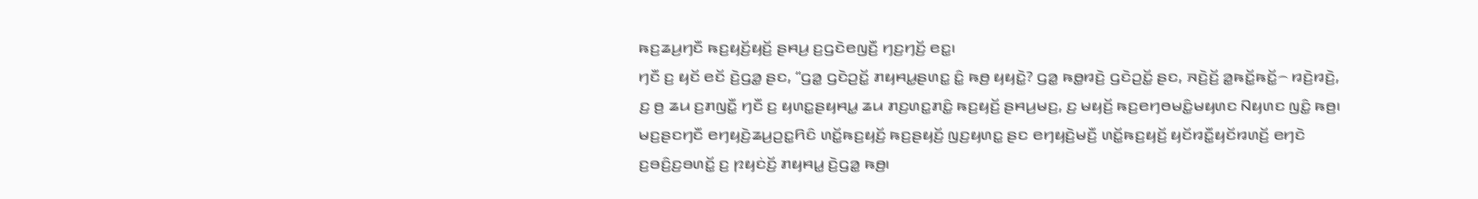ꤒꤢ꤬ꤘꤣ꤬ꤚꤢꤪ ꤒꤢ꤬ꤟꤢꤩ꤬ꤟꤢꤩ꤬ ꤔꤌꤣ꤬ ꤢ꤬ꤞꤢꤧꤕꤜꤢꤪ꤬ ꤚꤢ꤬ꤚꤢꤩ꤬ ꤕꤢ꤭꤯
ꤚꤢꤪ ꤢ꤬ ꤟꤢꤩ ꤕꤢꤩ ꤢꤧ꤬ꤞꤤ꤭ ꤔꤢ, “ꤞꤤ꤭ ꤞꤢꤧꤑꤢꤩ꤭ ꤊꤟꤌꤣ꤭ꤔꤛꤢ꤭ ꤢꤨ꤭ ꤒꤥ꤬ ꤟꤟꤢꤧ꤭? ꤞꤤ꤭ ꤒꤥ꤭ꤙꤢꤧ꤬ ꤞꤢꤧꤑꤢꤩ꤭ ꤔꤢ, ꤏꤢꤧ꤬ꤢꤩ꤬ ꤤ꤭ꤒꤢꤩ꤭ꤒꤢꤩ꤭꤮ ꤙꤢꤧ꤬ꤙꤢꤧ꤬, ꤢ꤬ ꤥ꤬ ꤘꤣ ꤢ꤬ꤊꤜꤢꤪ꤭ ꤚꤢꤪ ꤢ꤬ ꤟꤛꤢ꤭ꤔꤟꤌꤣ꤭ ꤘꤣ ꤊꤢ꤬ꤛꤢ꤭ꤊꤢꤨ꤭ ꤒꤢ꤬ꤟꤢꤩ꤬ ꤔꤌꤣ꤬ꤗꤢ꤬, ꤢ꤬ ꤗꤟꤢꤩ꤬ ꤒꤢ꤬ꤕꤚꤥꤗꤢꤨ꤭ꤗꤟꤛꤢ ꤡꤟꤛꤢ ꤜꤢꤨ꤭ ꤒꤥ꤬꤯
ꤗꤢ꤬ꤔꤢꤚꤢꤪ ꤕꤚꤟꤢꤧ꤬ꤘꤣ꤬ꤑꤢ꤭ꤖꤢꤨ ꤛꤢꤩ꤭ꤒꤢ꤬ꤟꤢꤩ꤬ ꤒꤢ꤬ꤔꤟꤢꤩ꤬ ꤜꤢ꤬ꤟꤛꤢ꤭ ꤔꤢ ꤕꤚꤟꤢꤧ꤬ꤗꤢꤪ꤬ ꤛꤢꤩ꤭ꤒꤢ꤬ꤟꤢꤩ꤬ ꤟꤢꤩꤙꤢꤪ꤭ꤟꤢꤩꤙꤛꤢꤩ꤬ ꤕꤚꤢꤧ ꤢ꤬ꤋꤢꤨ꤬ꤢ꤬ꤋꤛꤢꤩ꤭ ꤢ꤬ ꤐꤟꤢꤦꤢꤩ꤬ ꤊꤟꤌꤣ꤭ ꤢꤧ꤬ꤞꤤ꤭ ꤒꤥ꤬꤯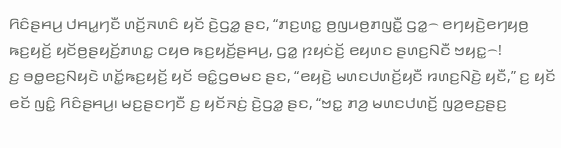ꤖꤢꤨꤔꤌꤣ꤬ ꤓꤌꤣ꤭ꤚꤢꤪ ꤛꤢꤩ꤬ꤏꤛꤢꤨ ꤟꤢꤩ ꤢꤧ꤬ꤞꤤ꤭ ꤔꤢ, “ꤊꤢ꤬ꤛꤢ꤭ ꤥ꤬ꤜꤣꤥ꤬ꤊꤜꤢꤪ꤭ ꤞꤤ꤭꤮ ꤕꤚꤟꤢꤧ꤬ꤕꤚꤟꤥ꤬ ꤒꤢ꤬ꤟꤢꤩ꤬ ꤟꤢꤩꤥ꤬ꤔꤟꤢꤩ꤬ꤊꤛꤢ꤭ ꤍꤟꤥ ꤒꤢ꤬ꤟꤢꤩ꤬ꤔꤌꤣ꤬, ꤞꤤ꤭ ꤐꤟꤢꤦꤢꤩ꤬ ꤕꤟꤛꤢ ꤔꤛꤢ꤬ꤡꤢꤪ ꤠꤟꤢ꤭꤮!
ꤢ꤬ ꤋꤥ꤭ꤕꤢ꤬ꤡꤟꤢꤧ ꤛꤢꤩ꤭ꤒꤢ꤬ꤟꤢꤩ꤬ ꤟꤢꤩ ꤋꤢꤨ꤭ꤞꤥꤗꤢ ꤔꤢ, “ꤕꤟꤢꤧ꤬ ꤗꤛꤢꤓꤛꤢꤩ꤬ꤟꤢꤪ ꤙꤛꤢ꤬ꤡꤢꤧ꤬ ꤟꤢꤪ,” ꤢ꤬ ꤟꤢꤩ ꤕꤢꤩ ꤜꤢꤨ꤭ ꤖꤢꤨꤔꤌꤣ꤬꤯ ꤗꤢ꤬ꤔꤢꤚꤢꤪ ꤢ꤬ ꤟꤢꤩꤏꤢꤦ꤬ ꤢꤧ꤬ꤞꤤ꤭ ꤔꤢ, “ꤠꤢ꤭ ꤊꤤ꤬ ꤗꤛꤢꤓꤛꤢꤩ꤬ ꤜꤤ꤬ꤕꤢ꤬ꤔꤢ꤬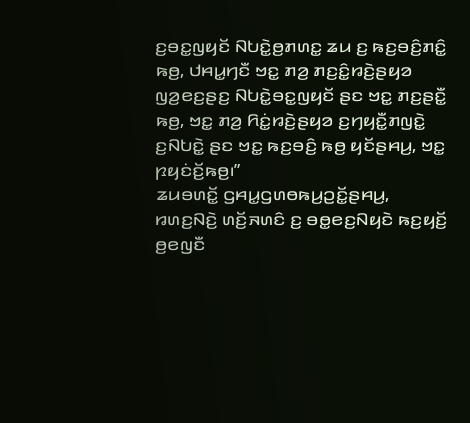ꤢ꤬ꤋꤢ꤭ꤜꤟꤢꤩ ꤡꤝꤢꤧ꤭ꤥ꤬ꤊꤛꤢ꤭ ꤘꤣ ꤢ꤬ ꤒꤢ꤬ꤋꤢꤨ꤬ꤊꤢꤨ꤭ ꤒꤥ꤬, ꤓꤌꤣ꤭ꤚꤢꤪ ꤠꤢ꤭ ꤊꤤ꤬ ꤊꤢ꤬ꤢꤨ꤭ꤙꤢꤧ꤬ꤔꤟꤤ ꤜꤤ꤬ꤕꤢ꤬ꤔꤢ꤬ ꤡꤝꤢꤧ꤭ꤋꤢ꤭ꤜꤟꤢꤩ ꤔꤢ ꤠꤢ꤭ ꤊꤢ꤬ꤔꤢꤪ꤭ ꤒꤥ꤬, ꤠꤢ꤭ ꤊꤤ꤬ ꤖꤢꤦ꤭ꤙꤢꤧ꤬ꤔꤟꤤ ꤢ꤬ꤚꤟꤢꤪ꤭ꤊꤜꤢꤧ꤭ ꤢ꤬ꤡꤝꤢꤧ꤭ ꤔꤢ ꤠꤢ꤭ ꤒꤢ꤬ꤋꤢꤨ꤬ ꤒꤥ꤬ ꤟꤢꤩꤔꤌꤣ꤬, ꤠꤢ꤭ ꤐꤟꤢꤦꤢꤩ꤬ꤒꤥ꤬꤯”
ꤘꤣꤋꤛꤢꤩ꤭ ꤞꤌꤣ꤭ꤞꤛꤥꤒꤣ꤬ꤑꤢꤩ꤭ꤔꤌꤣ꤬, ꤙꤛꤢ꤬ꤡꤢꤧ꤬ ꤛꤢꤩ꤬ꤏꤛꤢꤨ ꤢ꤬ ꤋꤥ꤭ꤕꤢ꤬ꤡꤟꤢꤧ ꤒꤢ꤬ꤟꤢꤩ꤬ ꤥ꤬ꤕꤜꤢꤪ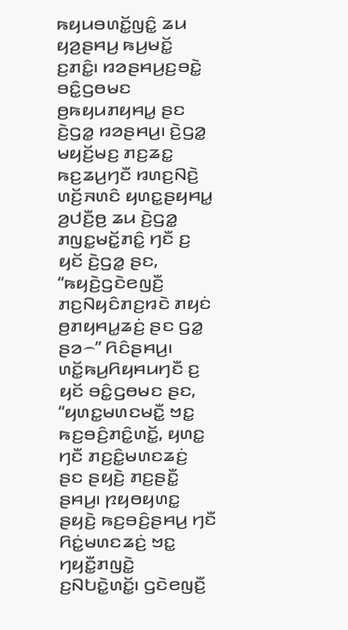ꤒꤟꤣꤋꤛꤢꤩ꤭ꤜꤢꤨ꤭ ꤘꤣ ꤟꤤ꤬ꤔꤌꤣ꤬ ꤒꤣ꤬ꤗꤢꤩ꤭ ꤢ꤬ꤊꤢꤨ꤭꤯ ꤙꤤꤔꤌꤣ꤬ꤢ꤬ꤋꤢꤧ꤭ ꤋꤢꤨ꤭ꤞꤥꤗꤢ ꤥ꤬ꤒꤟꤣꤊꤟꤌꤣ꤭ ꤔꤢ ꤢꤧ꤬ꤞꤤ꤭ ꤙꤤꤔꤌꤣ꤬꤯ ꤢꤧ꤬ꤞꤤ꤭ ꤗꤟꤢꤩ꤬ꤗꤢ꤬ ꤊꤢ꤬ꤘꤢ꤭ ꤒꤢ꤬ꤘꤣ꤬ꤚꤢꤪ ꤙꤛꤢ꤬ꤡꤢꤧ꤬ ꤛꤢꤩ꤬ꤏꤛꤢꤨ ꤟꤛꤢ꤭ꤔꤟꤌꤣ꤭ ꤤ꤬ꤓꤢꤪ꤬ꤥ꤬ ꤘꤣ ꤢꤧ꤬ꤞꤤ꤭ ꤊꤜꤢ꤭ꤗꤢꤩ꤭ꤊꤢꤨ꤭ ꤚꤢꤪ ꤢ꤬ ꤟꤢꤩ ꤢꤧ꤬ꤞꤤ꤭ ꤔꤢ, “ꤒꤟꤢꤧ꤬ꤞꤢꤧꤕꤜꤢꤪ꤬ ꤊꤢ꤬ꤡꤟꤢꤨꤊꤢ꤬ꤙꤢꤧ ꤊꤟꤢꤦ ꤥ꤬ꤊꤟꤌꤣ꤭ꤘꤢꤦ꤬ ꤔꤢ ꤞꤤ꤭ ꤔꤤ꤮” ꤖꤢꤨꤔꤌꤣ꤬꤯
ꤛꤢꤩ꤭ꤒꤣ꤬ꤖꤟꤌꤣꤚꤢꤪ ꤢ꤬ ꤟꤢꤩ ꤋꤢꤨ꤭ꤞꤥꤗꤢ ꤔꤢ, “ꤟꤛꤢ꤭ꤗꤛꤢꤗꤢꤪ꤭ ꤠꤢ꤭ ꤒꤢ꤬ꤋꤢꤨ꤬ꤊꤢꤨ꤭ꤛꤢꤩ꤭, ꤟꤛꤢ꤭ ꤚꤢꤪ ꤊꤢ꤬ꤢꤨ꤭ꤗꤛꤢꤘꤢꤦ꤬ ꤔꤢ ꤔꤟꤢꤧ꤬ ꤊꤢ꤬ꤔꤢꤪ꤭ ꤔꤌꤣ꤬꤯ ꤐꤟꤥꤟꤛꤢ꤭ ꤔꤟꤢꤧ꤬ ꤒꤢ꤬ꤋꤢꤨ꤬ꤔꤌꤣ꤬ ꤚꤢꤪ ꤖꤢꤦ꤭ꤗꤛꤢꤘꤢꤦ꤬ ꤠꤢ꤭ ꤚꤟꤢꤪ꤭ꤊꤜꤢꤧ꤭ ꤢ꤬ꤡꤝꤢꤧ꤭ꤛꤢꤩ꤭꤯ ꤞꤢꤧꤕꤜꤢꤪ꤬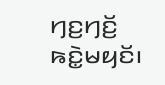ꤚꤢ꤬ꤚꤢꤩ꤬ ꤒꤢꤧ꤭ꤗꤟꤢꤩ꤯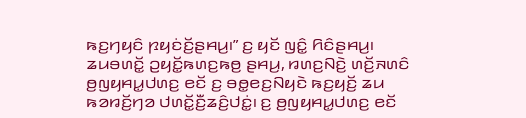ꤒꤢ꤬ꤚꤟꤢꤨ ꤐꤟꤢꤦꤢꤩ꤬ꤔꤌꤣ꤬꤯” ꤢ꤬ ꤟꤢꤩ ꤜꤢꤨ꤭ ꤖꤢꤨꤔꤌꤣ꤬꤯
ꤘꤣꤋꤛꤢꤩ꤭ ꤑꤟꤢꤩ꤭ꤒꤛꤢ꤬ꤒꤥ꤬ ꤔꤌꤣ꤬, ꤙꤛꤢ꤬ꤡꤢꤧ꤬ ꤛꤢꤩ꤬ꤏꤛꤢꤨ ꤥ꤬ꤜꤟꤌꤣ꤭ꤓꤛꤢ꤬ ꤕꤢꤩ ꤢ꤬ ꤋꤥ꤭ꤕꤢ꤬ꤡꤟꤢꤧ ꤒꤢ꤬ꤟꤢꤩ꤬ ꤘꤣ ꤒꤤꤙꤢꤩ꤬ꤚꤤ ꤓꤛꤢꤩ꤭ꤢꤪ꤬ꤘꤢꤨ꤬ꤓꤢꤦ꤭꤯ ꤢ꤬ ꤥ꤬ꤜꤟꤌꤣ꤭ꤓꤛꤢ꤬ ꤕꤢꤩ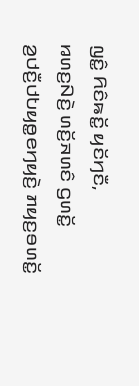ꤜꤢꤨ꤭ ꤖꤢꤨꤒꤢꤩ꤭ ꤟꤢꤩꤚꤢꤪ,
ꤙꤛꤢ꤬ꤡꤢꤧ꤬ ꤛꤢꤩ꤬ꤏꤛꤢꤨ ꤞꤛꤢꤩ꤭ ꤤ꤬ꤓꤢꤪ꤬ꤓꤝꤟꤥ꤭ꤕꤚꤟꤢꤧ꤬ ꤊꤟꤢ꤬ꤋꤛꤢꤩ꤭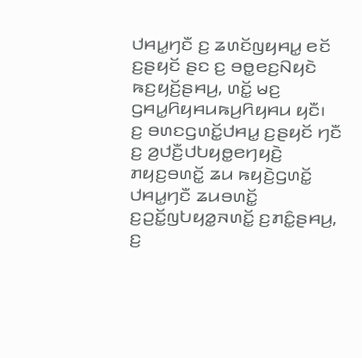ꤓꤌꤣ꤭ꤚꤢꤪ ꤢ꤬ ꤘꤛꤢꤩꤜꤟꤌꤣ꤭ ꤕꤢꤩ ꤢ꤬ꤔꤟꤢꤩ ꤔꤢ ꤢ꤬ ꤋꤥ꤭ꤕꤢ꤬ꤡꤟꤢꤧ ꤒꤢ꤬ꤟꤢꤩ꤬ꤔꤌꤣ꤬, ꤛꤢꤩ꤭ ꤗꤢ꤬ ꤞꤌꤣ꤭ꤖꤟꤌꤣꤒꤣ꤬ꤖꤟꤌꤣ ꤟꤢꤪ꤯
ꤢ꤬ ꤋꤛꤢꤞꤛꤢꤩ꤭ꤓꤌꤣ꤭ ꤢ꤬ꤔꤟꤢꤩ ꤚꤢꤪ ꤢ꤬ ꤤ꤬ꤓꤢꤪ꤬ꤓꤝꤟꤥ꤭ꤕꤚꤟꤢꤧ꤬ ꤊꤟꤢ꤬ꤋꤛꤢꤩ꤭ ꤘꤣ ꤒꤟꤢꤧ꤬ꤞꤛꤢꤩ꤭ ꤓꤌꤣ꤭ꤚꤢꤪ ꤘꤣꤋꤛꤢꤩ꤭ ꤢ꤬ꤑꤢꤩ꤭ꤜꤝꤟꤤ꤭ꤏꤛꤢꤩ꤭ ꤢ꤬ꤊꤢꤨ꤭ꤔꤌꤣ꤬, ꤢ꤬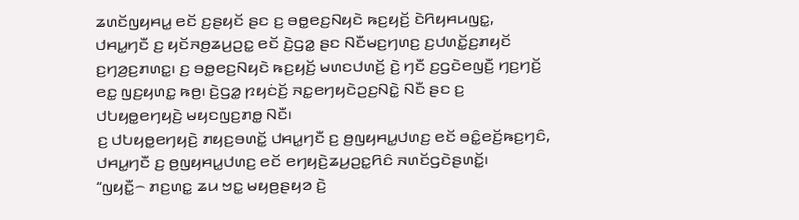ꤘꤛꤢꤩꤜꤟꤌꤣ꤭ ꤕꤢꤩ ꤢ꤬ꤔꤟꤢꤩ ꤔꤢ ꤢ꤬ ꤋꤥ꤭ꤕꤢ꤬ꤡꤟꤢꤧ ꤒꤢ꤬ꤟꤢꤩ꤬ ꤢꤧꤖꤟꤌꤣꤜꤢ꤭, ꤓꤌꤣ꤭ꤚꤢꤪ ꤢ꤬ ꤟꤢꤩꤏꤥ꤬ꤘꤣ꤬ꤑꤢ꤭ ꤕꤢꤩ ꤢꤧ꤬ꤞꤤ꤭ ꤔꤢ ꤡꤢꤪꤗꤢ꤬ꤚꤛꤢ꤬ ꤢ꤬ꤓꤛꤢꤩ꤭ꤢ꤬ꤊꤟꤢꤩ ꤢ꤬ꤚꤤ꤬ꤢ꤬ꤊꤛꤢ꤭꤯ ꤢ꤬ ꤋꤥ꤭ꤕꤢ꤬ꤡꤟꤢꤧ ꤒꤢ꤬ꤟꤢꤩ꤬ ꤗꤛꤢꤓꤛꤢꤩ꤬ ꤢꤧ꤬ ꤚꤢꤪ ꤢ꤬ꤞꤢꤧꤕꤜꤢꤪ꤬ ꤚꤢ꤬ꤚꤢꤩ꤬ ꤕꤢ꤭ ꤜꤢ꤬ꤟꤛꤢ꤭ ꤒꤥ꤬꤯ ꤢꤧ꤬ꤞꤤ꤭ ꤐꤟꤢꤦꤢꤩ꤬ ꤏꤢ꤭ꤕꤚꤟꤢꤧꤑꤢ꤬ꤡꤢꤧ꤭ ꤡꤢꤪ ꤔꤢ ꤢ꤬ ꤓꤝꤟꤥ꤭ꤕꤚꤟꤢꤧ꤬ ꤗꤟꤢꤜꤢ꤬ꤊꤥ꤭ ꤡꤢꤪ꤯
ꤢ꤬ ꤓꤝꤟꤥ꤭ꤕꤚꤟꤢꤧ꤬ ꤊꤟꤢ꤬ꤋꤛꤢꤩ꤭ ꤓꤌꤣ꤭ꤚꤢꤪ ꤢ꤬ ꤥ꤬ꤜꤟꤌꤣ꤭ꤓꤛꤢ꤬ ꤕꤢꤩ ꤋꤢꤨ꤭ꤕꤢꤩ꤬ꤒꤢ꤬ꤚꤢꤨ, ꤓꤌꤣ꤭ꤚꤢꤪ ꤢ꤬ ꤥ꤬ꤜꤟꤌꤣ꤭ꤓꤛꤢ꤬ ꤕꤢꤩ ꤕꤚꤟꤢꤧ꤬ꤘꤣ꤬ꤑꤢ꤭ꤖꤢꤨ ꤏꤛꤢꤩꤞꤢꤧꤔꤛꤢꤩ꤭꤯
“ꤜꤟꤢꤪ꤭꤮ ꤊꤢ꤬ꤛꤢ꤭ ꤘꤣ ꤠꤢ꤭ ꤗꤟꤥ꤬ꤔꤟꤤ ꤢꤧ꤬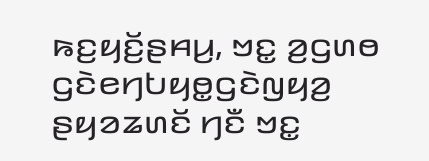ꤒꤢ꤬ꤟꤢꤩ꤬ꤔꤌꤣ꤬, ꤠꤢ꤭ ꤤ꤬ꤞꤛꤥ ꤞꤢꤧꤕꤚꤝꤟꤥ꤭ꤞꤢꤧꤜꤟꤤ꤬ ꤔꤟꤤꤘꤛꤢꤩ ꤚꤢꤪ ꤠꤢ꤭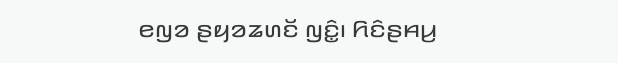ꤕꤜꤤ ꤔꤟꤤꤘꤛꤢꤩ ꤜꤢꤨ꤭꤯ ꤖꤢꤨꤔꤌꤣ꤬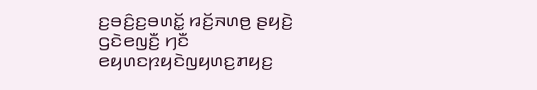ꤢ꤬ꤋꤢꤨ꤬ꤢ꤬ꤋꤛꤢꤩ꤭ ꤙꤢꤩ꤬ꤏꤛꤥ꤬ ꤔꤟꤢꤧ꤬ ꤞꤢꤧꤕꤜꤢꤪ꤬ ꤚꤢꤪ ꤕꤟꤛꤢꤐꤟꤢꤧꤜꤟꤛꤢ꤬ꤊꤟꤢ꤬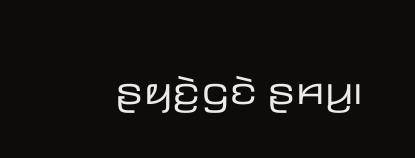ꤔꤟꤢꤧ꤬ꤞꤢꤧ ꤔꤌꤣ꤬꤯